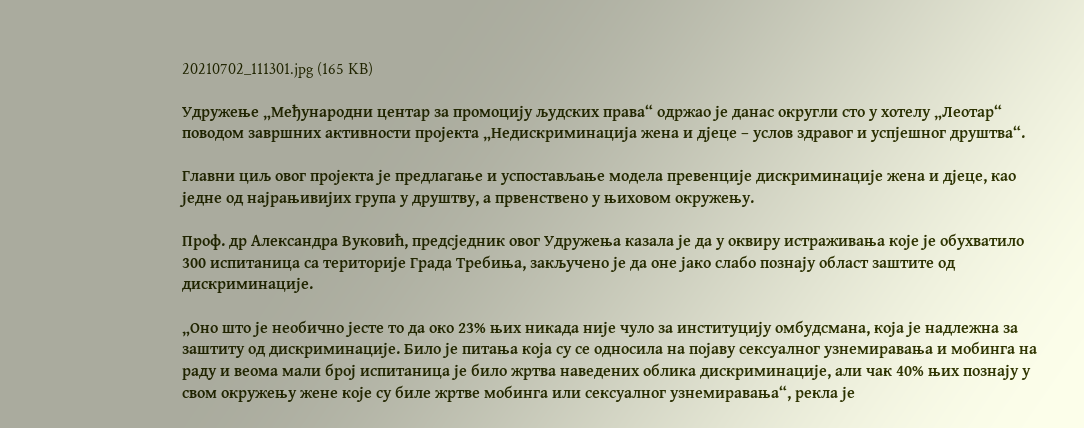20210702_111301.jpg (165 KB)

Удружење „Међународни центар за промоцију људских права“ одржао је данас округли сто у хотелу „Леотар“ поводом завршних активности пројекта „Недискриминација жена и дјеце – услов здравог и успјешног друштва“.

Главни циљ овог пројекта је предлагање и успостављање модела превенције дискриминације жена и дјеце, као једне од најрањивијих група у друштву, а првенствено у њиховом окружењу.

Проф. др Александра Вуковић, предсједник овог Удружења казала је да у оквиру истраживања које је обухватило 300 испитаница са територије Града Требиња, закључено је да оне јако слабо познају област заштите од дискриминације.

„Оно што је необично јесте то да око 23% њих никада није чуло за институцију омбудсмана, која је надлежна за заштиту од дискриминације. Било је питања која су се односила на појаву сексуалног узнемиравања и мобинга на раду и веома мали број испитаница је било жртва наведених облика дискриминације, али чак 40% њих познају у свом окружењу жене које су биле жртве мобинга или сексуалног узнемиравања“, рекла је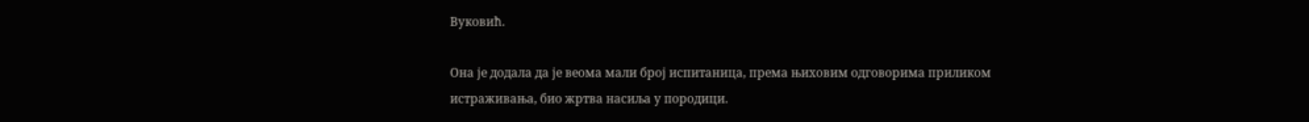Вуковић.

Она је додала да је веома мали број испитаница, према њиховим одговорима приликом истраживања, био жртва насиља у породици.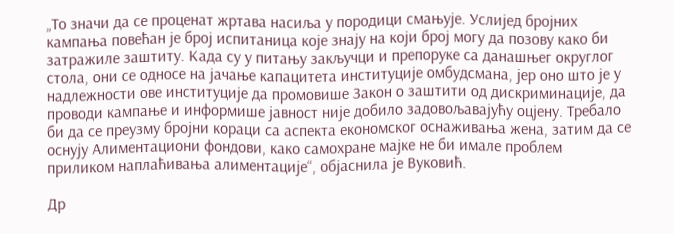„То значи да се проценат жртава насиља у породици смањује. Услијед бројних кампања повећан је број испитаница које знају на који број могу да позову како би затражиле заштиту. Када су у питању закључци и препоруке са данашњег округлог стола, они се односе на јачање капацитета институције омбудсмана, јер оно што је у надлежности ове институције да промовише Закон о заштити од дискриминације, да проводи кампање и информише јавност није добило задовољавајућу оцјену. Требало би да се преузму бројни кораци са аспекта економског оснаживања жена, затим да се оснују Алиментациони фондови, како самохране мајке не би имале проблем приликом наплаћивања алиментације“, објаснила је Вуковић.

Др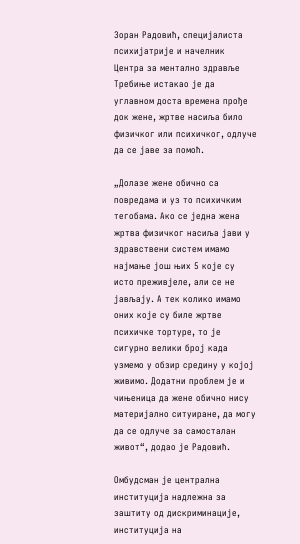Зоран Радовић, специјалиста психијатрије и начелник Центра за ментално здравље Требиње истакао је да углавном доста времена прође док жене, жртве насиља било физичког или психичког, одлуче да се јаве за помоћ.

„Долазе жене обично са повредама и уз то психичким тегобама. Ако се једна жена жртва физичког насиља јави у здравствени систем имамо најмање још њих 5 које су исто преживјеле, али се не јављају. А тек колико имамо оних које су биле жртве психичке тортуре, то је сигурно велики број када узмемо у обзир средину у којој живимо. Додатни проблем је и чињеница да жене обично нису материјално ситуиране, да могу да се одлуче за самосталан живот“, додао је Радовић.

Омбудсман је централна институција надлежна за заштиту од дискриминације, институција на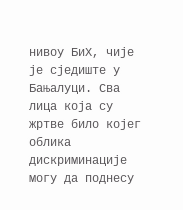нивоу БиХ, чије је сједиште у Бањалуци. Сва лица која су жртве било којег облика дискриминације могу да поднесу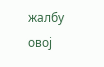жалбу овој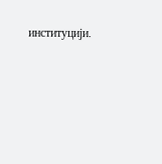институцији.